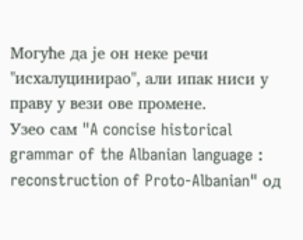Могуће да је он неке речи "исхалуцинирао", али ипак ниси у праву у вези ове промене.
Узео сам "A concise historical grammar of the Albanian language : reconstruction of Proto-Albanian" од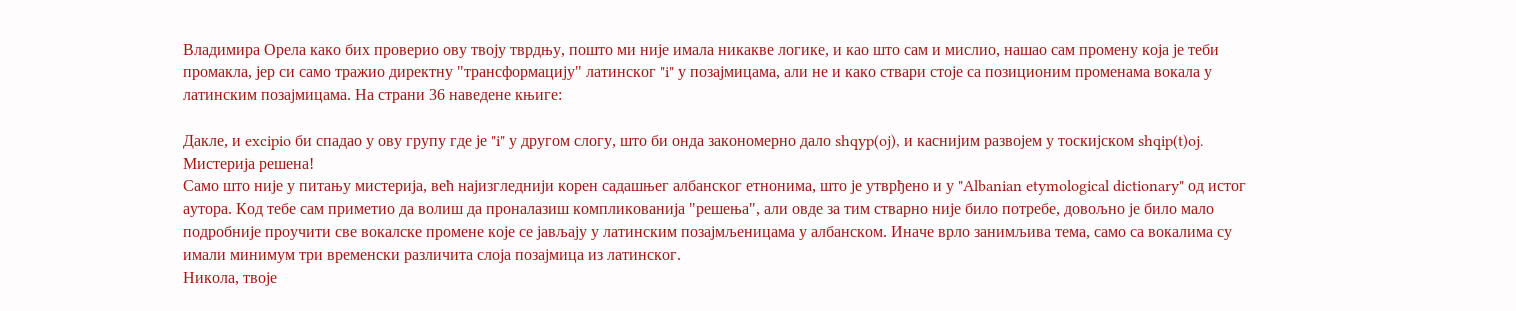Владимира Орела како бих проверио ову твоју тврдњу, пошто ми није имала никакве логике, и као што сам и мислио, нашао сам промену која је теби промакла, јер си само тражио директну "трансформацију" латинског "i" у позајмицама, али не и како ствари стоје са позиционим променама вокала у латинским позајмицама. На страни 36 наведене књиге:

Дакле, и excipio би спадао у ову групу где је "i" у другом слогу, што би онда закономерно дало shqyp(oj), и каснијим развојем у тоскијском shqip(t)oj. Мистерија решена!
Само што није у питању мистерија, већ најизгледнији корен садашњег албанског етнонима, што је утврђено и у "Albanian etymological dictionary" од истог аутора. Код тебе сам приметио да волиш да проналазиш компликованија "решења", али овде за тим стварно није било потребе, довољно је било мало подробније проучити све вокалске промене које се јављају у латинским позајмљеницама у албанском. Иначе врло занимљива тема, само са вокалима су имали минимум три временски различита слоја позајмица из латинског.
Никола, твоје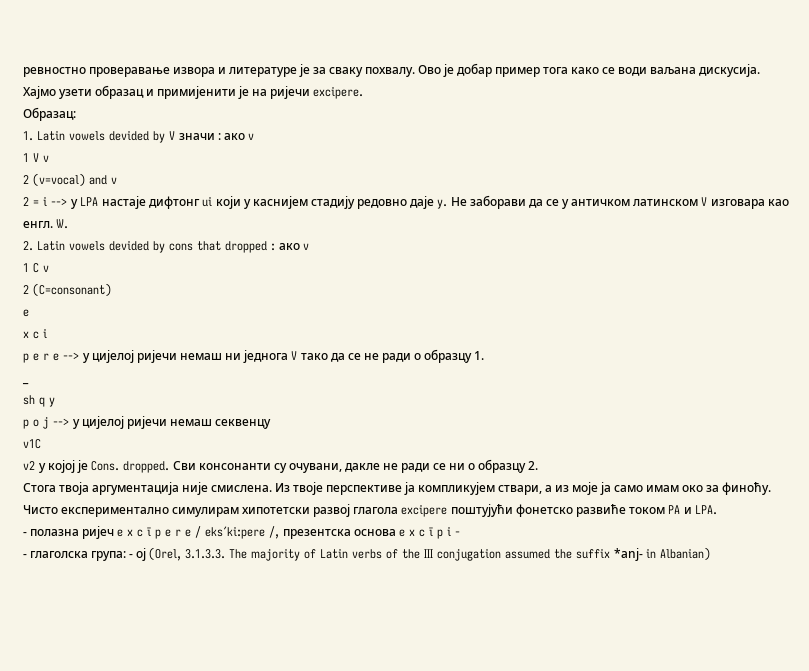ревностно проверавање извора и литературе је за сваку похвалу. Ово је добар пример тога како се води ваљана дискусија.
Хајмо узети образац и примијенити је на ријечи excipere.
Образац:
1. Latin vowels devided by V значи : ако v
1 V v
2 (v=vocal) and v
2 = i --> у LPA настаје дифтонг ui који у каснијем стадију редовно даје y. Не заборави да се у античком латинском V изговара као енгл. W.
2. Latin vowels devided by cons that dropped : ако v
1 C v
2 (C=consonant)
e
x c i
p e r e --> у цијелој ријечи немаш ни једнога V тако да се не ради о образцу 1.
_
sh q y
p o j --> у цијелој ријечи немаш секвенцу
v1C
v2 у којој је Cons. dropped. Сви консонанти су очувани, дакле не ради се ни о образцу 2.
Стога твоја аргументација није смислена. Из твоје перспективе ја компликујем ствари, а из моје ја само имам око за финоћу.
Чисто експериментално симулирам хипотетски развој глагола excipere поштујући фонетско развиће током PA и LPA.
- полазна ријеч e x c ī p e r e / eks´ki:pere /, презентска основа e x c ī p i -
- глаголска група: - ој (Orel, 3.1.3.3. The majority of Latin verbs of the III conjugation assumed the suffix *аnj- in Albanian)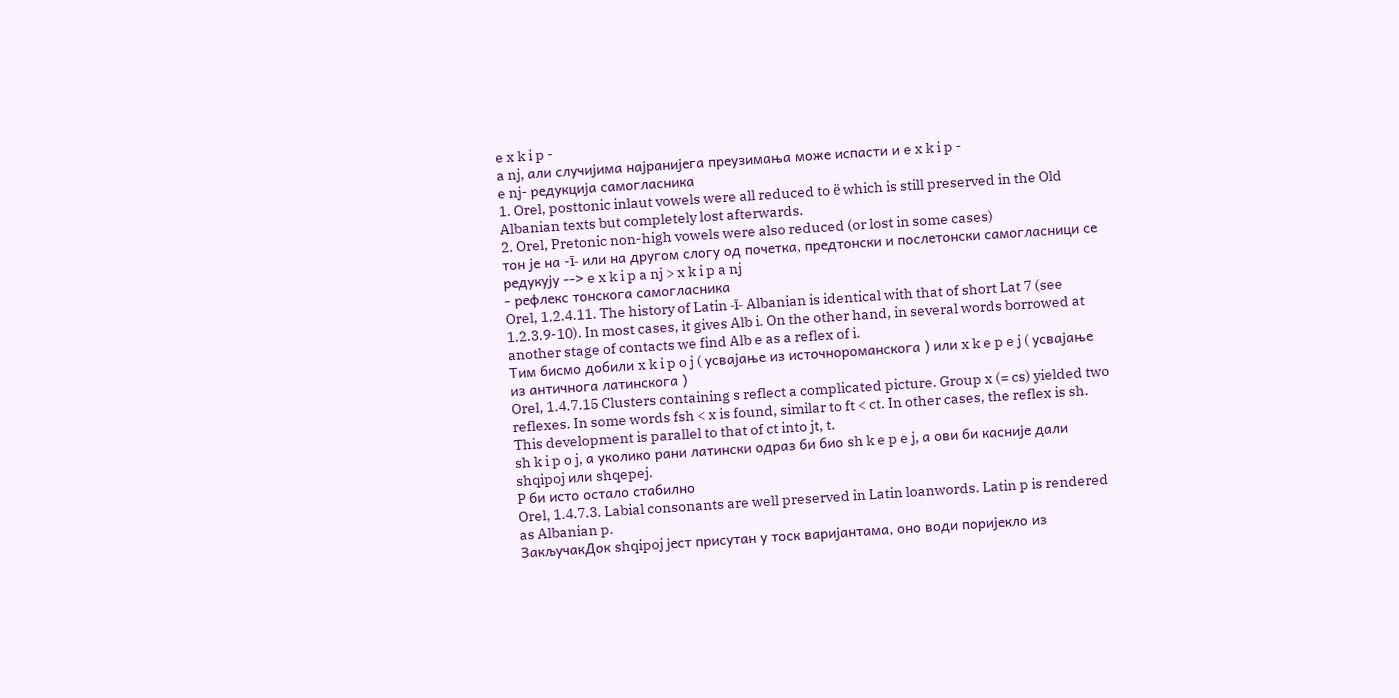e x k i p -
a nj, али случијима најранијега преузимања може испасти и e x k i p -
e nj- редукција самогласника
1. Orel, posttonic inlaut vowels were all reduced to ë which is still preserved in the Old Albanian texts but completely lost afterwards.
2. Orel, Pretonic non-high vowels were also reduced (or lost in some cases)
тон је на -ī- или на другом слогу од почетка, предтонски и послетонски самогласници се редукују --> e x k i p a nj > x k i p a nj
- рефлекс тонскога самогласника
Orel, 1.2.4.11. The history of Latin -ī- Albanian is identical with that of short Lat 7 (see 1.2.3.9-10). In most cases, it gives Alb i. On the other hand, in several words borrowed at another stage of contacts we find Alb e as a reflex of i.
Тим бисмо добили x k i p o j ( усвајање из источнороманскога ) или x k e p e j ( усвајање из античнога латинскога )
Orel, 1.4.7.15 Clusters containing s reflect a complicated picture. Group x (= cs) yielded two reflexes. In some words fsh < x is found, similar to ft < ct. In other cases, the reflex is sh. This development is parallel to that of ct into jt, t.
sh k i p o j, а уколико рани латински одраз би био sh k e p e j, а ови би касније дали shqipoj или shqepej.
P би исто остало стабилно
Orel, 1.4.7.3. Labial consonants are well preserved in Latin loanwords. Latin p is rendered as Albanian p.
ЗакључакДок shqipoj јест присутан у тоск варијантама, оно води поријекло из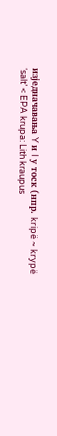изједначавања Y и I у тоск (нпр. kripë ~ krypë ‘salt’ < EPA krupa: Lith kraupus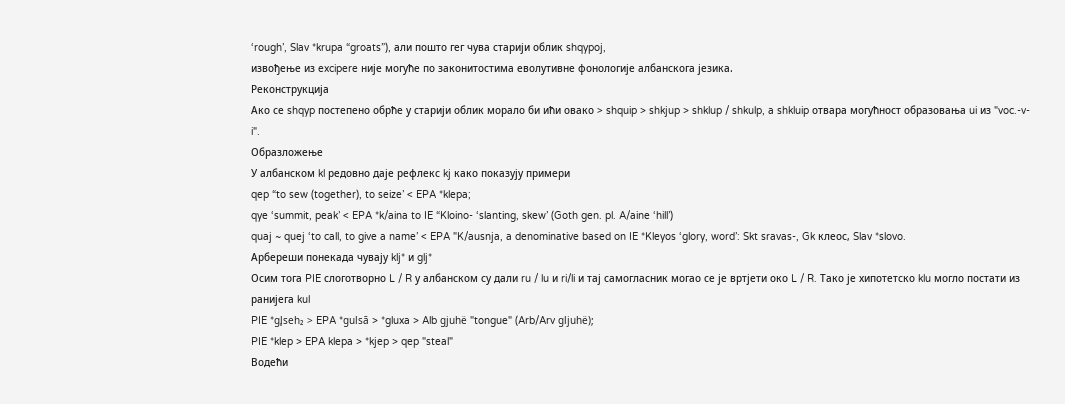‘rough’, Slav *krupa “groats”), али пошто гег чува старији облик shqypoj,
извођење из excipere није могуће по законитостима еволутивне фонологије албанскога језика.
Реконструкција
Aко се shqyp постепено обрће у старији облик морало би ићи овако > shquip > shkjup > shklup / shkulp, a shkluip отвара могућност образовања ui из "voc.-v-i".
Образложење
У албанском kl редовно даје рефлекс kj како показују примери
qep “to sew (together), to seize’ < EPA *klepa;
qye ‘summit, peak’ < EPA *k/aina to IE “Kloino- ‘slanting, skew’ (Goth gen. pl. A/aine ‘hill’)
quaj ~ quej ‘to call, to give a name’ < EPA "K/ausnja, a denominative based on IE *Kleyos ‘glory, word’: Skt sravas-, Gk клеос, Slav *slovo.
Арбереши понекада чувају klj* и glj*
Осим тога PIE слоготворно L / R у албанском су дали ru / lu и ri/li и тај самогласник могао се је вртјети око L / R. Тако је хипотетско klu могло постати из ранијега kul
PIE *gl̥seh₂ > EPA *gulsā > *gluxa > Alb gjuhë "tongue" (Arb/Arv gljuhë);
PIE *klep > EPA klepa > *kjep > qep "steal"
Водећи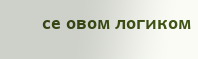се овом логиком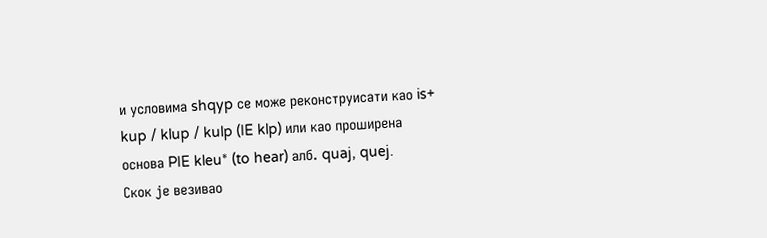и условима shqyp се може реконструисати као is+ kup / klup / kulp (IE klp) или као проширена основа PIE kleu* (to hear) алб. quaj, quej.
Скок је везивао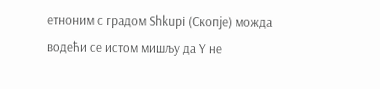етноним с градом Shkupi (Скопје) можда водећи се истом мишљу да Y не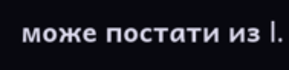може постати из I.